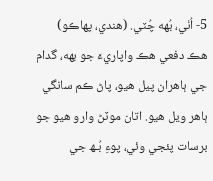5- اُٺي، بُھه چُٽي. (هندي، پھاڪو)
هڪ دفعي هڪ واپاريءَ جو بھه، گدام جي ٻاهران پيل هيو، پاڻ ڪم سانگي ٻاهر ويل هيو. اتان موٽڻ وارو هيو جو برسات پئجي وئي، پوءِ بُـھ جي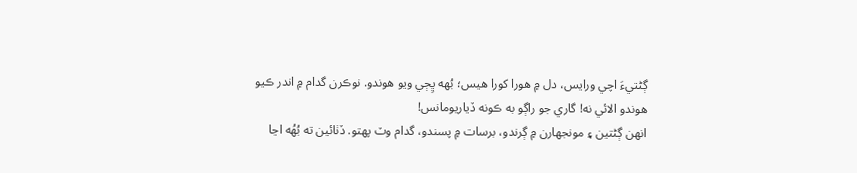ڳڻتيءَ اچي ورايس، دل ۾ هورا کورا هيس؛ بُھه ڀِڄي ويو هوندو. نوڪرن گدام ۾ اندر ڪيو هوندو الائي نه! گاري جو راڳو به ڪونه ڏياريومانس!
انھن ڳڻتين ۽ مونجهارن ۾ ڳرندو، برسات ۾ پسندو، گدام وٽ پھتو. ڏٺائين ته بُھُه اڃا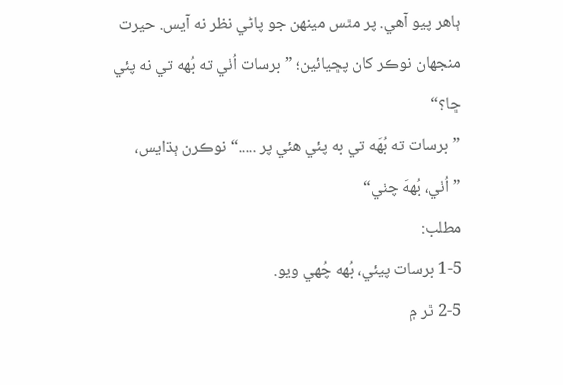ٻاهر پيو آهي. پر مٿس مينھن جو پاڻي نظر نه آيس. حيرت منجهان نوڪر کان پڇيائين؛ ”برسات اُٺي ته بُھه تي نه پئي ڇا؟“
”برسات ته بُهَه تي به پئي هئي پر .....“ نوڪرن ٻڌايس، ”اُٺي، بُھهَ چٺي“
مطلب:
1-5 برسات پيئي، بُھه چُھي ويو.
2-5 ٿر ۾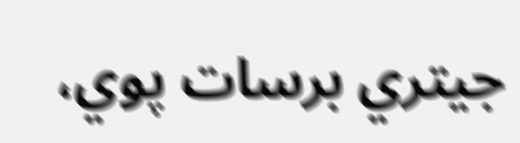جيتري برسات پوي،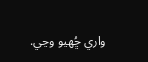واري ڇُھيو وڃي.